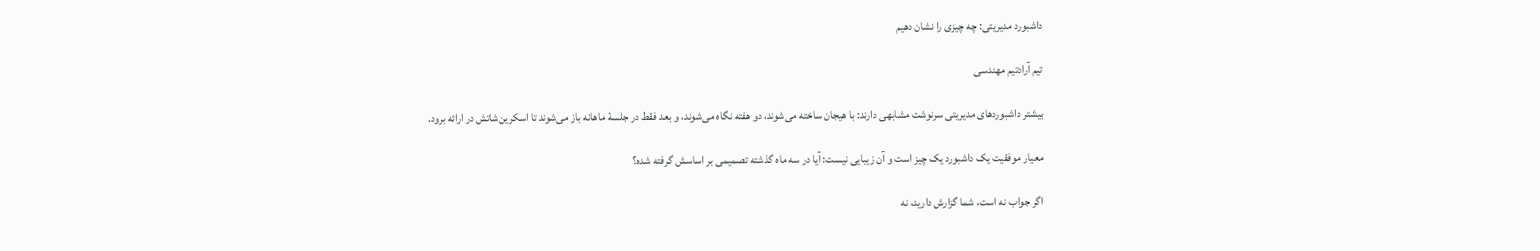داشبورد مدیریتی: چه چیزی را نشان دهیم

تیم آرادتیم مهندسی

بیشتر داشبوردهای مدیریتی سرنوشت مشابهی دارند: با هیجان ساخته می‌شوند، دو هفته نگاه می‌شوند، و بعد فقط در جلسهٔ ماهانه باز می‌شوند تا اسکرین‌شاتش در ارائه برود.

معیار موفقیت یک داشبورد یک چیز است و آن زیبایی نیست: آیا در سه ماه گذشته تصمیمی بر اساسش گرفته شده؟

اگر جواب نه است، شما گزارش دارید، نه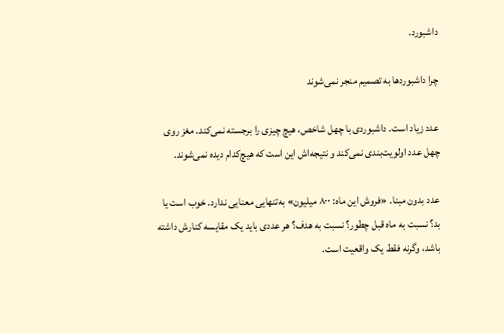داشبورد.

چرا داشبوردها به تصمیم منجر نمی‌شوند

عدد زیاد است. داشبوردی با چهل شاخص، هیچ چیزی را برجسته نمی‌کند. مغز روی چهل عدد اولویت‌بندی نمی‌کند و نتیجه‌اش این است که هیچ‌کدام دیده نمی‌شوند.

عدد بدون مبنا. «فروش این ماه: ۸۰۰ میلیون» به‌تنهایی معنایی ندارد. خوب است یا بد؟ نسبت به ماه قبل چطور؟ نسبت به هدف؟ هر عددی باید یک مقایسه کنارش داشته باشد، وگرنه فقط یک واقعیت است.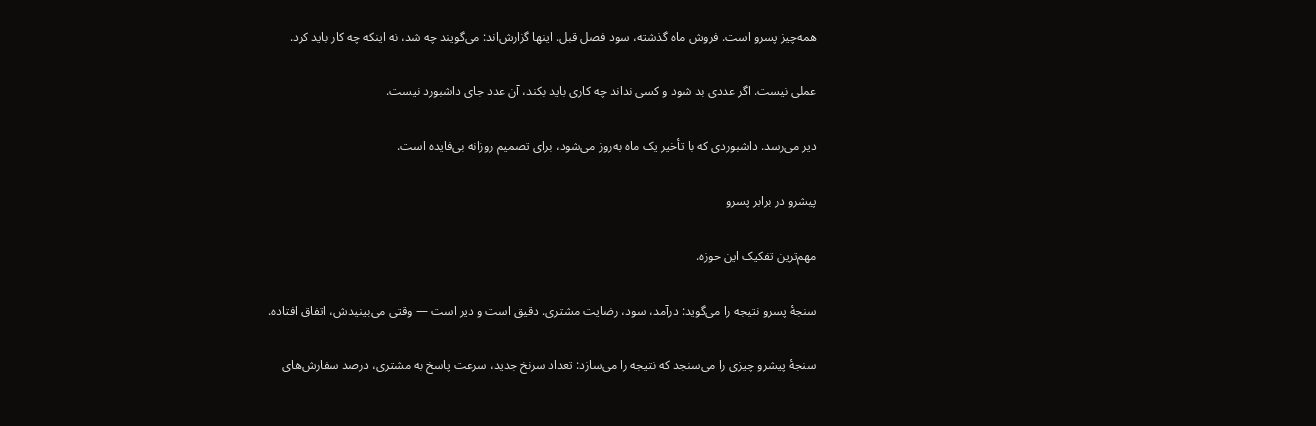همه‌چیز پسرو است. فروش ماه گذشته، سود فصل قبل. اینها گزارش‌اند: می‌گویند چه شد، نه اینکه چه کار باید کرد.

عملی نیست. اگر عددی بد شود و کسی نداند چه کاری باید بکند، آن عدد جای داشبورد نیست.

دیر می‌رسد. داشبوردی که با تأخیر یک ماه به‌روز می‌شود، برای تصمیم روزانه بی‌فایده است.

پیشرو در برابر پسرو

مهم‌ترین تفکیک این حوزه.

سنجهٔ پسرو نتیجه را می‌گوید: درآمد، سود، رضایت مشتری. دقیق است و دیر است — وقتی می‌بینیدش، اتفاق افتاده.

سنجهٔ پیشرو چیزی را می‌سنجد که نتیجه را می‌سازد: تعداد سرنخ جدید، سرعت پاسخ به مشتری، درصد سفارش‌های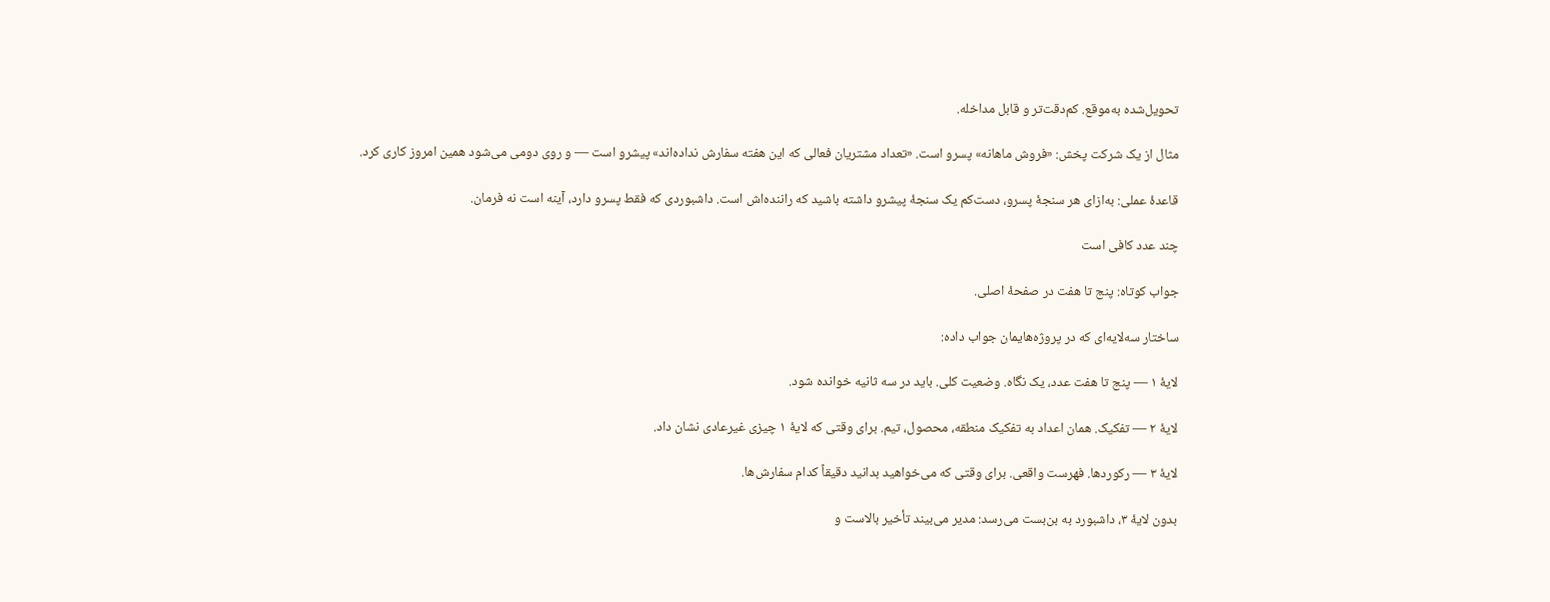تحویل‌شده به‌موقع. کم‌دقت‌تر و قابل مداخله.

مثال از یک شرکت پخش: «فروش ماهانه» پسرو است. «تعداد مشتریان فعالی که این هفته سفارش نداده‌اند» پیشرو است — و روی دومی می‌شود همین امروز کاری کرد.

قاعدهٔ عملی: به‌ازای هر سنجهٔ پسرو، دست‌کم یک سنجهٔ پیشرو داشته باشید که راننده‌اش است. داشبوردی که فقط پسرو دارد، آینه است نه فرمان.

چند عدد کافی است

جواب کوتاه: پنج تا هفت در صفحهٔ اصلی.

ساختار سه‌لایه‌ای که در پروژه‌هایمان جواب داده:

لایهٔ ۱ — پنج تا هفت عدد، یک نگاه. وضعیت کلی. باید در سه ثانیه خوانده شود.

لایهٔ ۲ — تفکیک. همان اعداد به تفکیک منطقه، محصول، تیم. برای وقتی که لایهٔ ۱ چیزی غیرعادی نشان داد.

لایهٔ ۳ — رکوردها. فهرست واقعی. برای وقتی که می‌خواهید بدانید دقیقاً کدام سفارش‌ها.

بدون لایهٔ ۳، داشبورد به بن‌بست می‌رسد: مدیر می‌بیند تأخیر بالاست و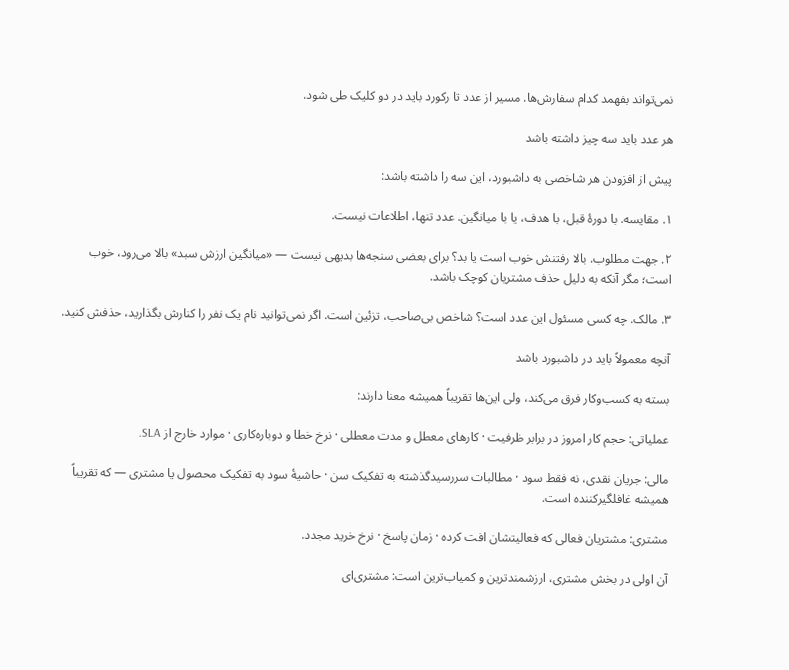نمی‌تواند بفهمد کدام سفارش‌ها. مسیر از عدد تا رکورد باید در دو کلیک طی شود.

هر عدد باید سه چیز داشته باشد

پیش از افزودن هر شاخصی به داشبورد، این سه را داشته باشد:

۱. مقایسه. با دورهٔ قبل، با هدف، یا با میانگین. عدد تنها، اطلاعات نیست.

۲. جهت مطلوب. بالا رفتنش خوب است یا بد؟ برای بعضی سنجه‌ها بدیهی نیست — «میانگین ارزش سبد» بالا می‌رود، خوب است؛ مگر آنکه به دلیل حذف مشتریان کوچک باشد.

۳. مالک. چه کسی مسئول این عدد است؟ شاخص بی‌صاحب، تزئین است. اگر نمی‌توانید نام یک نفر را کنارش بگذارید، حذفش کنید.

آنچه معمولاً باید در داشبورد باشد

بسته به کسب‌وکار فرق می‌کند، ولی این‌ها تقریباً همیشه معنا دارند:

عملیاتی: حجم کار امروز در برابر ظرفیت · کارهای معطل و مدت معطلی · نرخ خطا و دوباره‌کاری · موارد خارج از SLA.

مالی: جریان نقدی، نه فقط سود · مطالبات سررسیدگذشته به تفکیک سن · حاشیهٔ سود به تفکیک محصول یا مشتری — که تقریباً همیشه غافلگیرکننده است.

مشتری: مشتریان فعالی که فعالیتشان افت کرده · زمان پاسخ · نرخ خرید مجدد.

آن اولی در بخش مشتری، ارزشمندترین و کمیاب‌ترین است: مشتری‌ای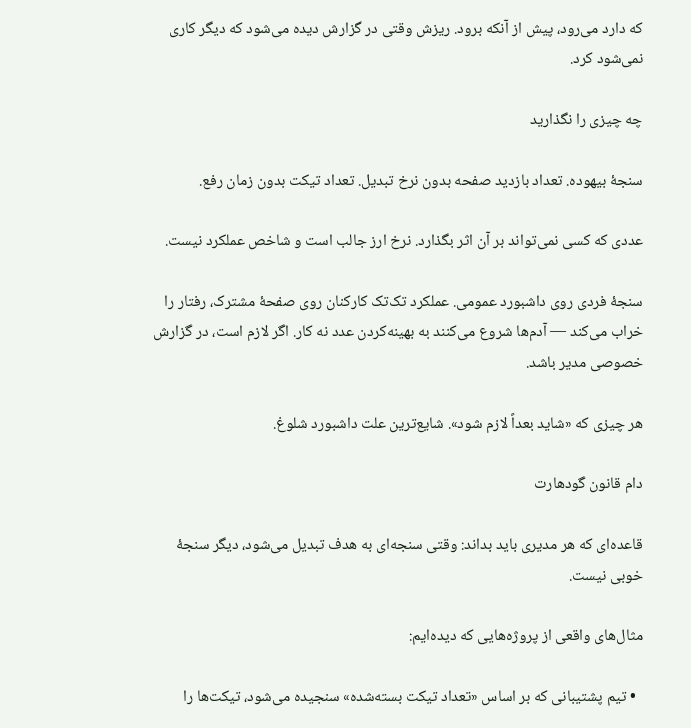که دارد می‌رود، پیش از آنکه برود. ریزش وقتی در گزارش دیده می‌شود که دیگر کاری نمی‌شود کرد.

چه چیزی را نگذارید

سنجهٔ بیهوده. تعداد بازدید صفحه بدون نرخ تبدیل. تعداد تیکت بدون زمان رفع.

عددی که کسی نمی‌تواند بر آن اثر بگذارد. نرخ ارز جالب است و شاخص عملکرد نیست.

سنجهٔ فردی روی داشبورد عمومی. عملکرد تک‌تک کارکنان روی صفحهٔ مشترک، رفتار را خراب می‌کند — آدم‌ها شروع می‌کنند به بهینه‌کردن عدد نه کار. اگر لازم است، در گزارش خصوصی مدیر باشد.

هر چیزی که «شاید بعداً لازم شود». شایع‌ترین علت داشبورد شلوغ.

دام قانون گودهارت

قاعده‌ای که هر مدیری باید بداند: وقتی سنجه‌ای به هدف تبدیل می‌شود، دیگر سنجهٔ خوبی نیست.

مثال‌های واقعی از پروژه‌هایی که دیده‌ایم:

  • تیم پشتیبانی که بر اساس «تعداد تیکت بسته‌شده» سنجیده می‌شود، تیکت‌ها را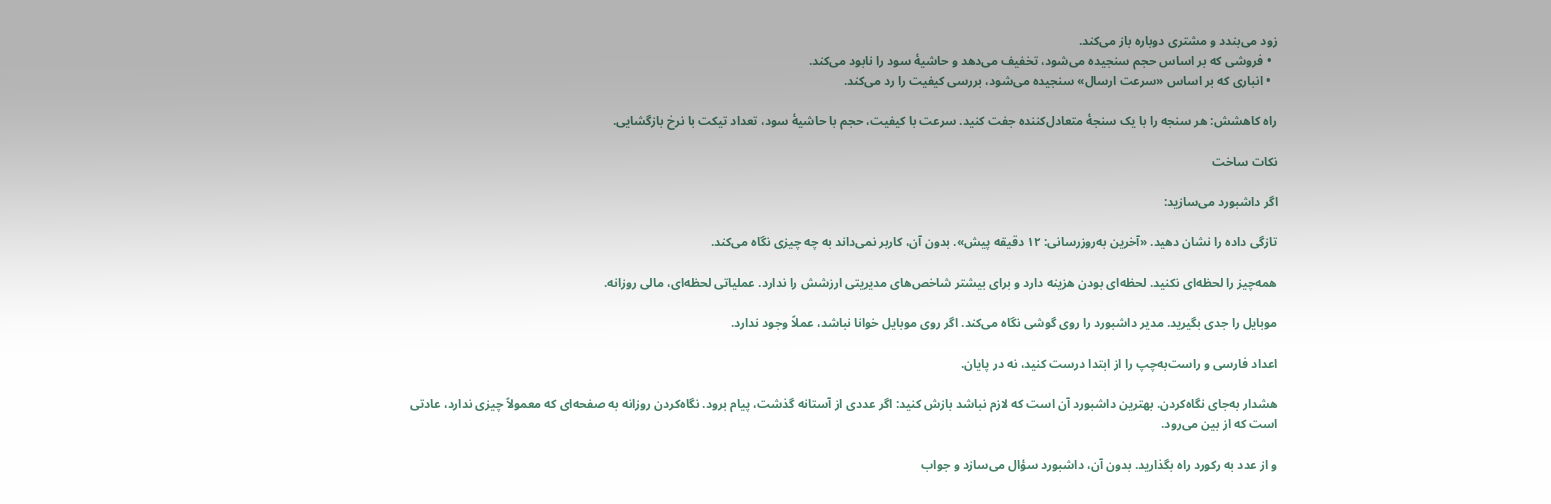زود می‌بندد و مشتری دوباره باز می‌کند.
  • فروشی که بر اساس حجم سنجیده می‌شود، تخفیف می‌دهد و حاشیهٔ سود را نابود می‌کند.
  • انباری که بر اساس «سرعت ارسال» سنجیده می‌شود، بررسی کیفیت را رد می‌کند.

راه کاهشش: هر سنجه را با یک سنجهٔ متعادل‌کننده جفت کنید. سرعت با کیفیت، حجم با حاشیهٔ سود، تعداد تیکت با نرخ بازگشایی.

نکات ساخت

اگر داشبورد می‌سازید:

تازگی داده را نشان دهید. «آخرین به‌روزرسانی: ۱۲ دقیقه پیش». بدون آن، کاربر نمی‌داند به چه چیزی نگاه می‌کند.

همه‌چیز را لحظه‌ای نکنید. لحظه‌ای بودن هزینه دارد و برای بیشتر شاخص‌های مدیریتی ارزشش را ندارد. عملیاتی لحظه‌ای، مالی روزانه.

موبایل را جدی بگیرید. مدیر داشبورد را روی گوشی نگاه می‌کند. اگر روی موبایل خوانا نباشد، عملاً وجود ندارد.

اعداد فارسی و راست‌به‌چپ را از ابتدا درست کنید، نه در پایان.

هشدار به‌جای نگاه‌کردن. بهترین داشبورد آن است که لازم نباشد بازش کنید: اگر عددی از آستانه گذشت، پیام برود. نگاه‌کردن روزانه به صفحه‌ای که معمولاً چیزی ندارد، عادتی است که از بین می‌رود.

و از عدد به رکورد راه بگذارید. بدون آن، داشبورد سؤال می‌سازد و جواب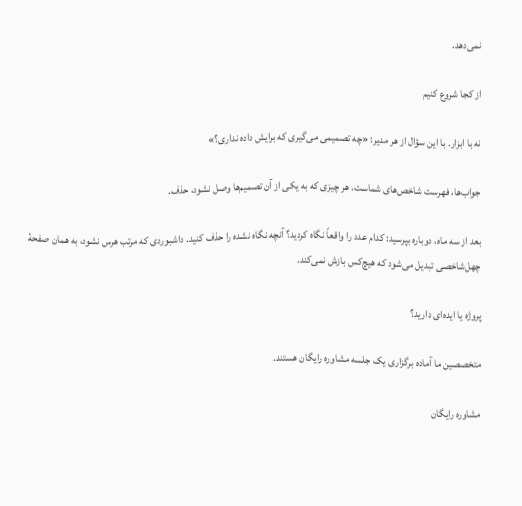نمی‌دهد.

از کجا شروع کنیم

نه با ابزار. با این سؤال از هر مدیر: «چه تصمیمی می‌گیری که برایش داده نداری؟»

جواب‌ها، فهرست شاخص‌های شماست. هر چیزی که به یکی از آن تصمیم‌ها وصل نشود، حذف.

بعد از سه ماه، دوباره بپرسید: کدام عدد را واقعاً نگاه کردید؟ آنچه نگاه نشده را حذف کنید. داشبوردی که مرتب هرس نشود، به همان صفحهٔ چهل‌شاخصی تبدیل می‌شود که هیچ‌کس بازش نمی‌کند.

پروژه یا ایده‌ای دارید؟

متخصصین ما آماده برگزاری یک جلسه مشاوره رایگان هستند.

مشاوره رایگان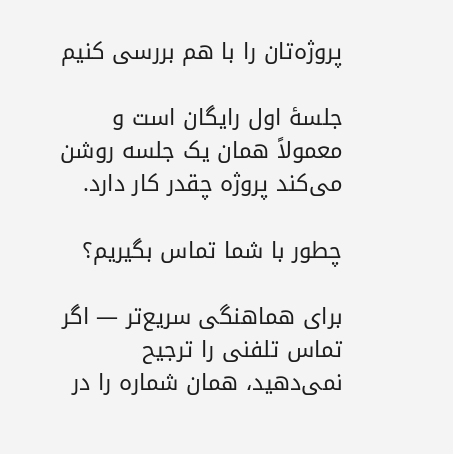پروژه‌تان را با هم بررسی کنیم

جلسهٔ اول رایگان است و معمولاً همان یک جلسه روشن می‌کند پروژه چقدر کار دارد.

چطور با شما تماس بگیریم؟

برای هماهنگی سریع‌تر — اگر تماس تلفنی را ترجیح نمی‌دهید، همان شماره را در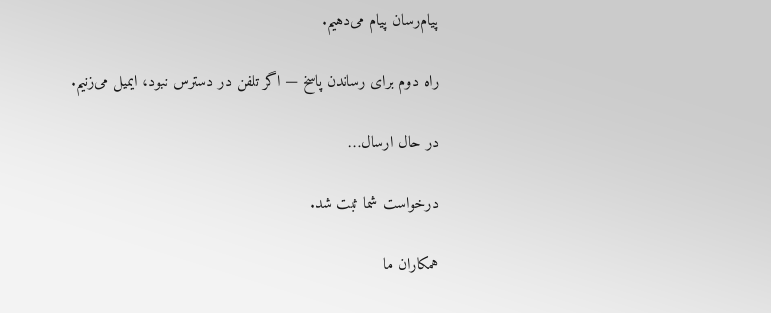پیام‌رسان پیام می‌دهیم.

راه دوم برای رساندن پاسخ — اگر تلفن در دسترس نبود، ایمیل می‌زنیم.

در حال ارسال…

درخواست شما ثبت شد.

همکاران ما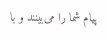پیام شما را می‌بینند و با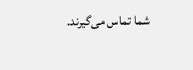شما تماس می‌گیرند.